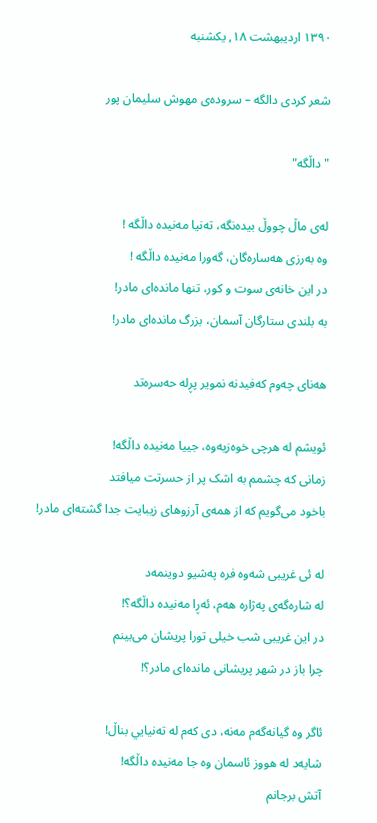۱۳۹۰ اردیبهشت ۱۸, یکشنبه

شعر کردی دالگه – سروده‌ی مهوش سلیمان پور

"داڵگه"

له‌ی ماڵ چووڵ بیده‌نگه‌، ته‌نيا مه‌نيده داڵگه !
وه‌ به‌رزی هه‌ساره‌گان، گه‌ورا مه‌نيده‌ داڵگه !
در این خانه‌ی سوت و کور، تنها مانده‌ای مادر!
به بلندی ستارگان آسمان، بزرگ مانده‌ای مادر!

هه‌نای چه‌وم كه‌فيدنه نمویر پڕله حه‌سره‌تد

ئویشم له هرچی خوه‌زيه‌وه، جيیا مه‌نيده داڵگه!
زمانی که چشمم به اشک پر از حسرتت میافتد
باخود می‌گویم که از همه‌ی آرزوهای زیبایت جدا گشته‌ای مادر!

له ئی غريبی شه‌وه فره په‌شيو دوینمه‌د
له شاره‌گه‌ی په‌ژاره هه‌م، ئه‌ڕا مه‌نيده داڵگه؟!
در این غریبی شب خیلی تورا پریشان می‌بینم
چرا باز در شهر پریشانی مانده‌ای مادر؟!

ئاگر وه گيانه‌گه‌م مه‌نه، دی كه‌م له‌ ته‌نيايي بناڵ!
شايه‌د له هووز ئاسمان وه‌ جا مه‌نيده داڵگه!
آتش برجانم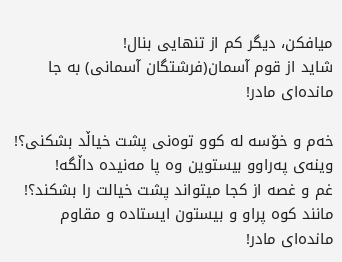میافکن، دیگر کم از تنهایی بنال!
شاید از قوم آسمان(فرشتگان آسمانی) به جا مانده‌ای مادر!

خه‌م و خۆسه له كوو توه‌نی پشت خياڵد بشكنی؟!
وينه‌ی په‌راوو بيستوین وه پا مه‌نيده داڵگه!
غم و غصه از کجا میتواند پشت خیالت را بشکند؟!
مانند کوه پراو و بیستون ایستاده و مقاوم مانده‌ای مادر!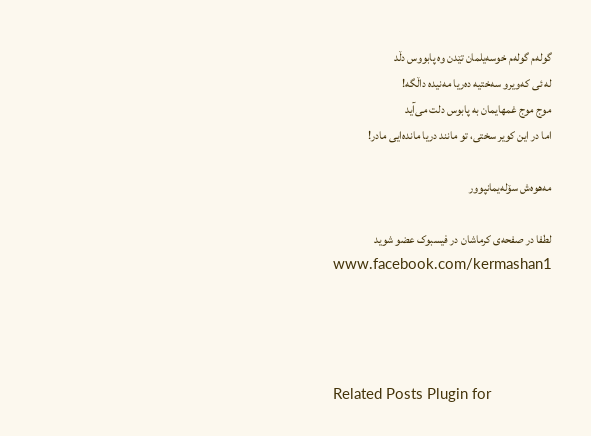گوله‌م گوله‌م خوسه‌يلمان تێدن وه پابووس دڵد
له ئی كه‌ويرو سه‌ختيه ده‌ريا مه‌نيده داڵگه!
موج موج غمهایمان به پابوس دلت می‌آید
اما در این کویر سختی، تو مانند دریا مانده‌ایی مادر!

مه‌هوه‌ش سۆله‌یمانپوور

لطفا در صفحه‌ی کرماشان در فیسبوک عضو شوید
www.facebook.com/kermashan1




Related Posts Plugin for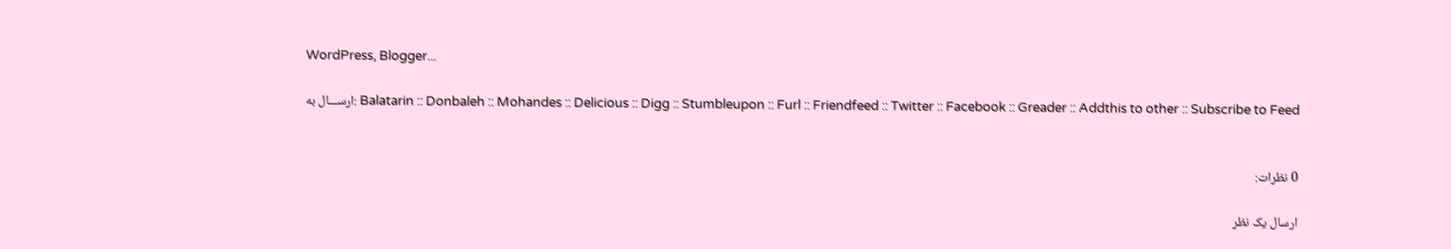WordPress, Blogger...

ارســـال به: Balatarin :: Donbaleh :: Mohandes :: Delicious :: Digg :: Stumbleupon :: Furl :: Friendfeed :: Twitter :: Facebook :: Greader :: Addthis to other :: Subscribe to Feed


0 نظرات:

ارسال یک نظر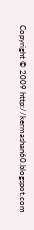Copyright © 2009 http://kermashan60.blogspot.com